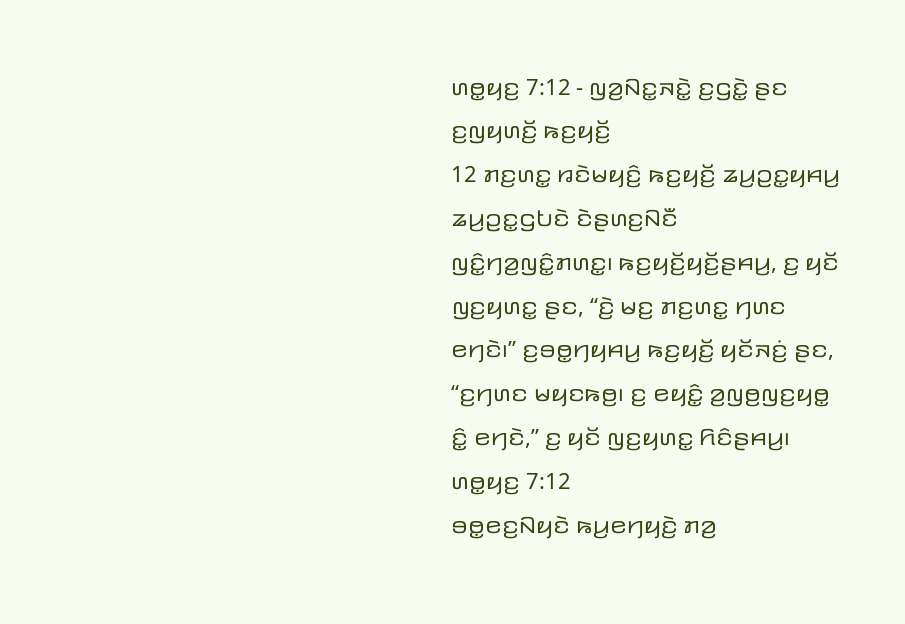ꤛꤥ꤭ꤟꤢ꤬ 7:12 - ꤜꤤ꤬ꤡꤢ꤭ꤏꤢꤧ꤭ ꤢ꤬ꤞꤢꤧ꤭ ꤔꤢ ꤢ꤬ꤜꤟꤛꤢꤩ꤬ ꤒꤢ꤬ꤟꤢꤩ꤬
12 ꤊꤢ꤬ꤛꤢ꤭ ꤙꤢꤧꤗꤟꤢꤨ꤬ ꤒꤢ꤬ꤟꤢꤩ꤬ ꤘꤣ꤬ꤑꤢ꤭ꤟꤌꤣ꤬ ꤘꤣ꤬ꤑꤢ꤭ꤞꤝꤢꤧ ꤢꤧꤔꤛꤢ꤬ꤡꤢꤪ ꤜꤢꤨ꤭ꤚꤤ꤬ꤜꤢꤨ꤭ꤊꤛꤢ꤭꤯ ꤒꤢ꤬ꤟꤢꤩ꤬ꤟꤢꤩ꤬ꤔꤌꤣ꤬, ꤢ꤬ ꤟꤢꤩ ꤜꤢ꤬ꤟꤛꤢ꤭ ꤔꤢ, “ꤢꤧ꤬ ꤗꤢ꤬ ꤊꤢ꤬ꤛꤢ꤭ ꤚꤛꤢ ꤕꤚꤢꤧ꤯” ꤢ꤬ꤋꤥ꤭ꤚꤟꤌꤣ꤬ ꤒꤢ꤬ꤟꤢꤩ꤬ ꤟꤢꤩꤏꤢꤦ꤬ ꤔꤢ, “ꤢ꤬ꤚꤛꤢ ꤗꤟꤢꤒꤥ꤬꤯ ꤢ꤬ ꤕꤟꤢꤨ꤭ ꤤ꤬ꤜꤥ꤬ꤜꤢ꤬ꤟꤥ꤭ ꤢꤨ꤭ ꤕꤚꤢꤧ,” ꤢ꤬ ꤟꤢꤩ ꤜꤢ꤬ꤟꤛꤢ꤭ ꤖꤢꤨꤔꤌꤣ꤬꤯
ꤛꤥ꤭ꤟꤢ꤬ 7:12
ꤋꤥ꤭ꤕꤢ꤬ꤡꤟꤢꤧ ꤒꤣ꤬ꤕꤚꤟꤢꤧ꤬ ꤊꤤ꤬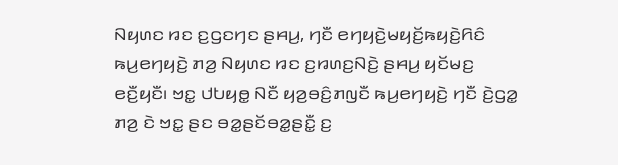ꤡꤟꤛꤢ ꤙꤢ ꤢ꤬ꤞꤢꤚꤢ ꤔꤌꤣ꤬, ꤚꤢꤪ ꤕꤚꤟꤢꤧ꤬ꤗꤟꤢꤩ꤬ꤒꤟꤢꤧ꤬ꤖꤢꤨ ꤒꤣ꤬ꤕꤚꤟꤢꤧ꤬ ꤊꤤ꤬ ꤡꤟꤛꤢ ꤙꤢ ꤢ꤬ꤙꤛꤢ꤬ꤡꤢꤧ꤬ ꤔꤌꤣ꤬ ꤟꤢꤩꤗꤢ꤬ ꤕꤢꤪ꤬ꤟꤢꤪ꤯ ꤠꤢ꤭ ꤓꤝꤟꤥ꤭ ꤡꤢꤪ ꤟꤤ꤬ꤋꤢꤨ꤬ꤊꤜꤢꤪ ꤒꤣ꤬ꤕꤚꤟꤢꤧ꤬ ꤚꤢꤪ ꤢꤧ꤬ꤞꤤ꤭ ꤊꤤ꤬ ꤢꤧ ꤠꤢ꤭ ꤔꤢ ꤋꤤ꤭ꤔꤢꤩꤋꤤ꤭ꤔꤢꤪ꤭ ꤢ꤬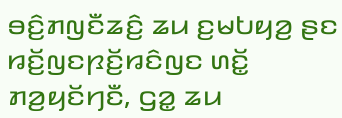ꤋꤢꤨ꤬ꤊꤜꤢꤪꤘꤢꤨ꤬ ꤘꤣ ꤢ꤬ꤗꤝꤟꤤ꤬ ꤔꤢ ꤙꤢꤩ꤬ꤜꤢꤐꤢꤩ꤬ꤙꤢꤨꤜꤢ ꤛꤢꤩ꤭ ꤊꤤ꤬ꤟꤢꤩꤚꤢꤪ, ꤞꤤ꤭ ꤘꤣ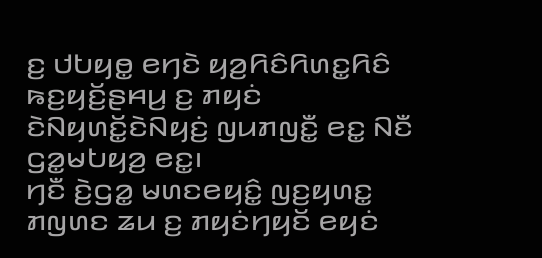ꤢ꤬ ꤓꤝꤟꤥ꤭ ꤕꤚꤢꤧ ꤟꤤ꤬ꤖꤢꤨꤖꤛꤢ꤭ꤖꤢꤨ ꤒꤢ꤬ꤟꤢꤩ꤬ꤔꤌꤣ꤬ ꤢ꤬ ꤊꤟꤢꤦ ꤢꤧꤡꤟꤛꤢꤩ꤭ꤢꤧꤡꤟꤢꤦ꤬ ꤜꤣꤊꤜꤢꤪ꤭ ꤕꤢ꤭ ꤡꤢꤪ ꤞꤤ꤭ꤗꤝꤟꤤ꤬ ꤕꤢ꤭꤯
ꤚꤢꤪ ꤢꤧ꤬ꤞꤤ꤭ ꤗꤛꤢꤕꤟꤢꤨ꤭ ꤜꤢ꤬ꤟꤛꤢ꤭ ꤊꤜꤛꤢ ꤘꤣ ꤢ꤬ ꤊꤟꤢꤦꤚꤟꤢꤩ ꤕꤟꤢꤦ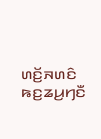ꤛꤢꤩ꤬ꤏꤛꤢꤨ ꤒꤢ꤬ꤘꤣ꤬ꤚꤢꤪ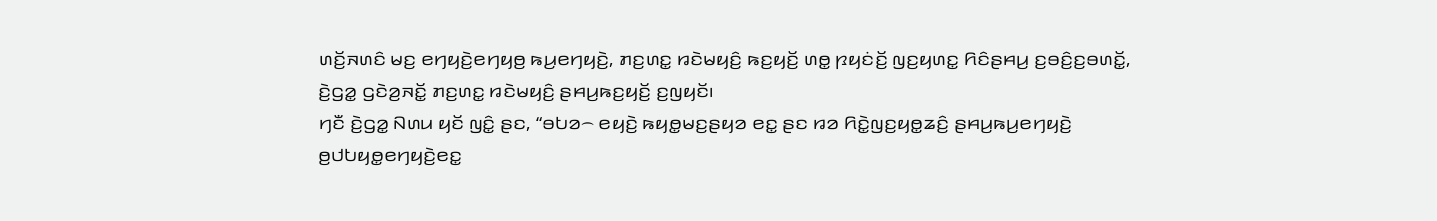ꤛꤢꤩ꤬ꤏꤛꤢꤨ ꤗꤢ꤬ ꤕꤚꤟꤢꤧ꤬ꤕꤚꤟꤥ꤬ ꤒꤣ꤬ꤕꤚꤟꤢꤧ꤬, ꤊꤢ꤬ꤛꤢ꤭ ꤙꤢꤧꤗꤟꤢꤨ꤬ ꤒꤢ꤬ꤟꤢꤩ꤬ ꤛꤥ꤭ ꤐꤟꤢꤦꤢꤩ꤬ ꤜꤢ꤬ꤟꤛꤢ꤭ ꤖꤢꤨꤔꤌꤣ꤬ ꤢ꤬ꤋꤢꤨ꤬ꤢ꤬ꤋꤛꤢꤩ꤭, ꤢꤧ꤬ꤞꤤ꤭ ꤞꤢꤧꤤ꤬ꤏꤢꤩ꤭ ꤊꤢ꤬ꤛꤢ꤭ ꤙꤢꤧꤗꤟꤢꤨ꤬ ꤔꤌꤣ꤬ꤒꤢ꤬ꤟꤢꤩ꤬ ꤢ꤬ꤜꤟꤢꤩ꤯
ꤚꤢꤪ ꤢꤧ꤬ꤞꤤ꤭ ꤡꤛꤣ ꤟꤢꤩ ꤜꤢꤨ꤭ ꤔꤢ, “ꤋꤝꤤ꤮ ꤕꤟꤢꤧ꤬ ꤒꤟꤥ꤭ꤗꤢ꤬ꤔꤟꤤ ꤕꤢ꤭ ꤔꤢ ꤙꤤ ꤖꤢꤧ꤭ꤜꤢ꤬ꤟꤥ꤭ꤘꤢꤨ꤬ ꤔꤌꤣ꤬ꤒꤣ꤬ꤕꤚꤟꤢꤧ꤬ ꤥ꤬ꤓꤝꤟꤥ꤭ꤕꤚꤟꤢꤧ꤬ꤕꤢ꤭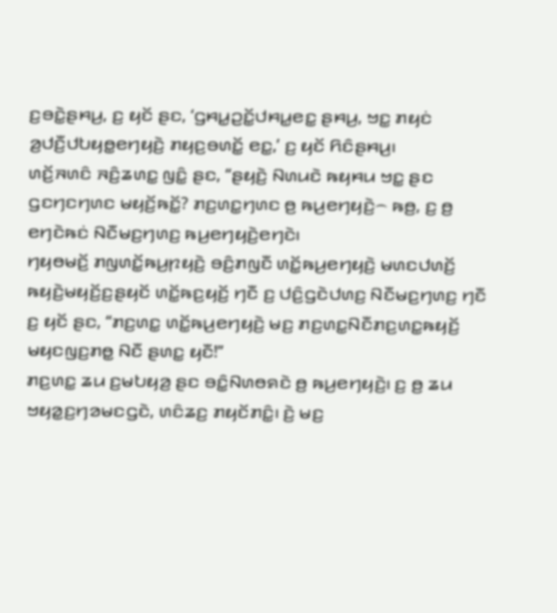ꤢ꤬ꤋꤢꤧ꤭ꤔꤌꤣ꤬, ꤢ꤬ ꤟꤢꤩ ꤔꤢ, ‘ꤞꤌꤣ꤭ꤑꤢꤩ꤭ꤓꤌꤣ꤭ꤕꤢ꤭ ꤔꤌꤣ꤬, ꤠꤢ꤭ ꤊꤟꤢꤦ ꤤ꤬ꤓꤢꤪ꤬ꤓꤝꤟꤥ꤭ꤕꤚꤟꤢꤧ꤬ ꤊꤟꤢ꤬ꤋꤛꤢꤩ꤭ ꤕꤢ꤭,’ ꤢ꤬ ꤟꤢꤩ ꤖꤢꤨꤔꤌꤣ꤬꤯
ꤛꤢꤩ꤬ꤏꤛꤢꤨ ꤏꤢꤨ꤬ꤘꤛꤢ꤭ ꤜꤢꤨ꤭ ꤔꤢ, “ꤔꤟꤢꤧ꤬ ꤡꤛꤣꤢꤧ ꤒꤟꤌꤣ ꤠꤢ꤭ ꤔꤢ ꤞꤢꤚꤢꤚꤛꤢ ꤗꤟꤢꤩ꤬ꤒꤢꤩ꤭? ꤊꤢ꤬ꤛꤢ꤭ꤚꤛꤢ ꤥ꤬ ꤒꤣ꤬ꤕꤚꤟꤢꤧ꤬꤮ ꤒꤥ꤬, ꤢ꤬ ꤥ꤬ ꤕꤚꤢꤧꤒꤢꤦ ꤡꤢꤪꤗꤢ꤬ꤚꤛꤢ꤬ ꤒꤣ꤬ꤕꤚꤟꤢꤧ꤬ꤕꤚꤢꤧ꤯
ꤚꤟꤥꤗꤢꤩ꤬ ꤊꤜꤛꤢꤩ꤭ꤒꤣ꤬ꤐꤟꤢꤧ꤬ ꤋꤢꤨ꤬ꤊꤜꤢꤪ ꤛꤢꤩ꤭ꤒꤣ꤬ꤕꤚꤟꤢꤧ꤬ ꤗꤛꤢꤓꤛꤢꤩ꤬ ꤒꤟꤢꤧ꤬ꤗꤟꤢꤩ꤬ꤢ꤬ꤔꤟꤢꤩ ꤛꤢꤩ꤭ꤒꤢ꤬ꤟꤢꤩ꤬ ꤚꤢꤪ ꤢ꤬ ꤓꤢꤨ꤬ꤞꤢꤧꤓꤛꤢ꤬ ꤡꤢꤪꤗꤢ꤬ꤚꤛꤢ꤬ ꤚꤢꤪ ꤢ꤬ ꤟꤢꤩ ꤔꤢ, “ꤊꤢ꤬ꤛꤢ꤭ ꤛꤢꤩ꤭ꤒꤣ꤬ꤕꤚꤟꤢꤧ꤬ ꤗꤢ꤬ ꤊꤢ꤬ꤛꤢ꤭ꤡꤢꤪꤊꤢ꤬ꤛꤢ꤭ꤒꤟꤢꤩ꤬ ꤗꤟꤢꤜꤢ꤬ꤊꤥ꤭ ꤡꤢꤪ ꤔꤛꤢ꤭ ꤟꤢꤪ!”
ꤊꤢ꤬ꤛꤢ꤭ ꤘꤣ ꤢ꤬ꤗꤝꤟꤤ꤬ ꤔꤢ ꤋꤢꤨ꤭ꤡꤛꤥꤎꤢꤧ ꤥ꤬ ꤒꤣ꤬ꤕꤚꤟꤢꤧ꤬꤯ ꤢ꤬ ꤥ꤬ ꤘꤣ ꤠꤟꤤ꤭ꤢ꤬ꤚꤤꤗꤢꤞꤢꤧ, ꤛꤢꤨꤘꤢ꤬ ꤊꤟꤢꤩꤊꤢꤨ꤭꤯ ꤢꤧ꤬ ꤗꤢ꤬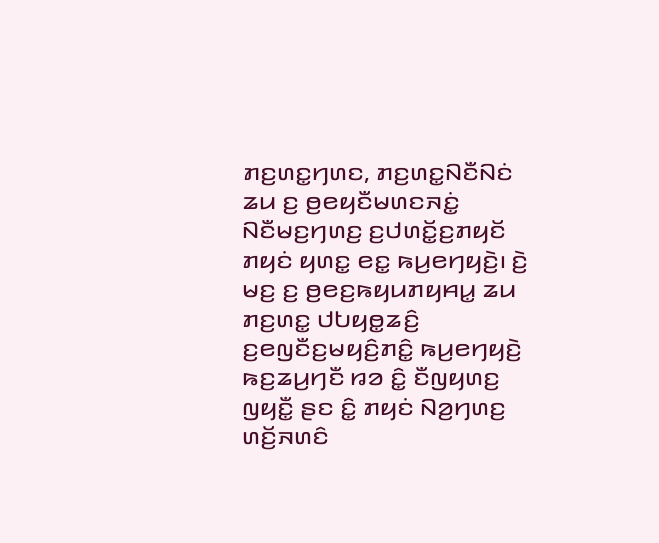ꤊꤢ꤬ꤛꤢ꤭ꤚꤛꤢ, ꤊꤢ꤬ꤛꤢ꤭ꤡꤢꤪꤡꤢꤦ ꤘꤣ ꤢ꤬ ꤥ꤬ꤕꤟꤢꤪꤗꤛꤢꤏꤢꤦ꤭ ꤡꤢꤪꤗꤢ꤬ꤚꤛꤢ꤬ ꤢ꤬ꤓꤛꤢꤩ꤭ꤢ꤬ꤊꤟꤢꤩ ꤊꤟꤢꤦ ꤟꤛꤢ꤭ ꤕꤢ꤭ ꤒꤣ꤬ꤕꤚꤟꤢꤧ꤬꤯ ꤢꤧ꤬ ꤗꤢ꤬ ꤢ꤬ ꤥ꤬ꤕꤢ꤬ꤒꤟꤣꤊꤟꤌꤣ꤭ ꤘꤣ ꤊꤢ꤬ꤛꤢ꤭ ꤓꤝꤟꤥ꤭ꤘꤢꤨ꤬ ꤢ꤬ꤕꤜꤢꤪꤢ꤬ꤗꤟꤢꤨ꤬ꤊꤢꤨ꤭ ꤒꤣ꤬ꤕꤚꤟꤢꤧ꤬ ꤒꤢ꤬ꤘꤣ꤬ꤚꤢꤪ ꤙꤤ ꤢꤨ꤭ ꤢꤪꤜꤟꤛꤢ꤬ ꤜꤟꤢꤪ꤭ ꤔꤢ ꤢꤨ꤭ ꤊꤟꤢꤦ ꤡꤤ꤬ꤚꤛꤢ꤬ ꤛꤢꤩ꤬ꤏꤛꤢꤨ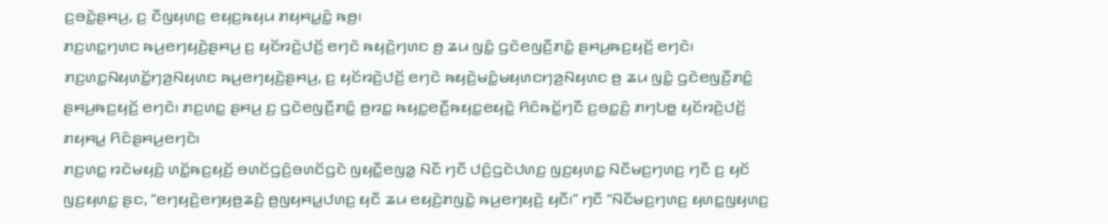ꤢ꤬ꤋꤢꤧ꤭ꤔꤌꤣ꤬, ꤢ꤬ ꤢꤪꤜꤟꤛꤢ꤬ ꤕꤟꤢ꤬ꤒꤟꤣ ꤊꤟꤌꤣ꤭ꤢꤨ꤭ ꤒꤥ꤬꤯
ꤊꤢ꤬ꤛꤢ꤭ꤚꤛꤢ ꤒꤣ꤬ꤕꤚꤟꤢꤧ꤬ꤔꤌꤣ꤬ ꤢ꤬ ꤟꤢꤩꤙꤢꤧ꤬ꤓꤢꤩ꤬ ꤕꤚꤢꤧ ꤒꤟꤢꤧ꤬ꤚꤛꤢ ꤥ꤬ ꤘꤣ ꤜꤢꤨ꤭ ꤞꤢꤧꤕꤜꤢꤪ꤬ꤊꤢꤨ꤭ ꤔꤌꤣ꤬ꤒꤢ꤬ꤟꤢꤩ꤬ ꤕꤚꤢꤧ꤯ ꤊꤢ꤬ꤛꤢ꤭ꤡꤟꤛꤢꤩ꤭ꤚꤤ꤬ꤡꤟꤛꤢ ꤒꤣ꤬ꤕꤚꤟꤢꤧ꤬ꤔꤌꤣ꤬, ꤢ꤬ ꤟꤢꤩꤙꤢꤧ꤬ꤓꤢꤩ꤬ ꤕꤚꤢꤧ ꤒꤟꤢꤧ꤬ꤗꤢꤨ꤭ꤗꤟꤛꤢꤚꤤ꤬ꤡꤟꤛꤢ ꤥ꤬ ꤘꤣ ꤜꤢꤨ꤭ ꤞꤢꤧꤕꤜꤢꤪ꤬ꤊꤢꤨ꤭ ꤔꤌꤣ꤬ꤒꤢ꤬ꤟꤢꤩ꤬ ꤕꤚꤢꤧ꤯ ꤊꤢ꤬ꤛꤢ꤭ ꤔꤌꤣ꤬ ꤢ꤬ ꤞꤢꤧꤕꤜꤢꤪ꤬ꤊꤢꤨ꤭ ꤥ꤬ꤙꤢ꤭ ꤒꤟꤢ꤭ꤕꤢꤪ꤬ꤒꤟꤢ꤭ꤕꤟꤢꤧ꤭ ꤖꤢꤨꤒꤢꤩ꤭ꤚꤢꤪ ꤢ꤬ꤋꤢ꤭ꤢꤨ꤬ ꤊꤚꤝꤥ꤭ ꤟꤢꤩꤙꤢꤧ꤬ꤓꤢꤩ꤬ ꤊꤟꤌꤣ꤭ ꤖꤢꤨꤔꤌꤣ꤬ꤕꤚꤢꤧ꤯
ꤊꤢ꤬ꤛꤢ꤭ ꤙꤢꤧꤗꤟꤢꤨ꤬ ꤛꤢꤩ꤭ꤒꤢ꤬ꤟꤢꤩ꤬ ꤋꤛꤢꤩꤞꤢꤨ꤬ꤋꤛꤢꤩꤞꤢꤧ ꤜꤟꤢꤪ꤭ꤕꤜꤤ꤭ ꤡꤢꤪ ꤚꤢꤪ ꤓꤢꤨ꤬ꤞꤢꤧꤓꤛꤢ꤬ ꤜꤢ꤬ꤟꤛꤢ꤭ ꤡꤢꤪꤗꤢ꤬ꤚꤛꤢ꤬ ꤚꤢꤪ ꤢ꤬ ꤟꤢꤩ ꤜꤢ꤬ꤟꤛꤢ꤭ ꤔꤢ, “ꤕꤚꤟꤢꤧ꤬ꤕꤚꤟꤥ꤬ꤘꤢꤨ꤬ ꤥ꤬ꤜꤟꤌꤣ꤭ꤓꤛꤢ꤬ ꤟꤢꤪ ꤘꤣ ꤕꤟꤢꤧ꤬ꤊꤜꤢꤧ꤭ ꤒꤣ꤬ꤕꤚꤟꤢꤧ꤬ ꤟꤢꤪ꤯” ꤚꤢꤪ “ꤡꤢꤪꤗꤢ꤬ꤚꤛꤢ꤬ ꤟꤛꤢ꤭ꤜꤟꤛꤢ꤬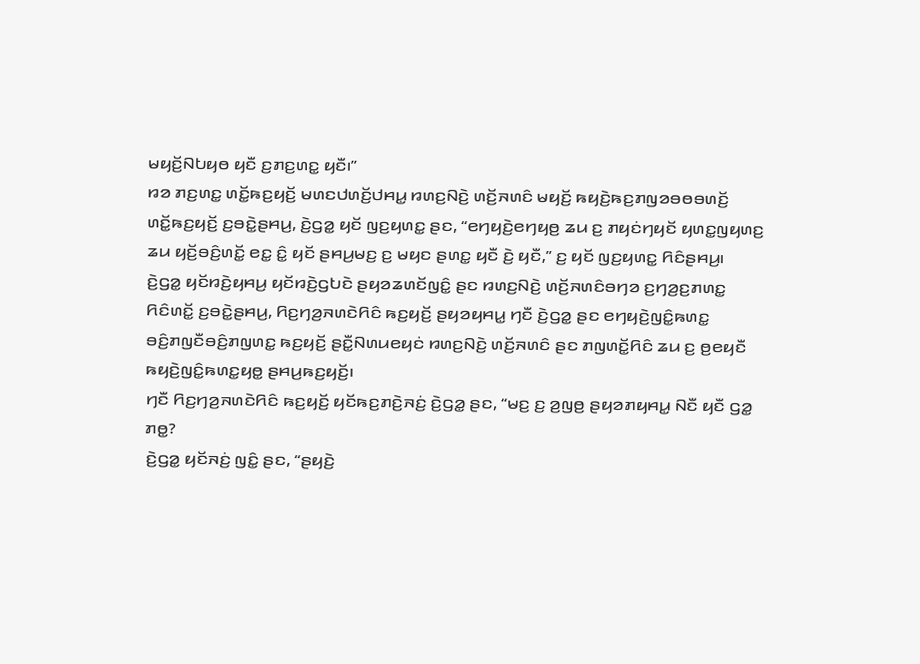ꤗꤟꤢꤩ꤬ꤡꤝꤟꤥ ꤟꤢꤪ ꤢ꤬ꤊꤢ꤬ꤛꤢ꤭ ꤟꤢꤪ꤯”
ꤙꤤ ꤊꤢ꤬ꤛꤢ꤭ ꤛꤢꤩ꤭ꤒꤢ꤬ꤟꤢꤩ꤬ ꤗꤛꤢꤓꤛꤢꤩ꤬ꤓꤌꤣ꤭ ꤙꤛꤢ꤬ꤡꤢꤧ꤬ ꤛꤢꤩ꤬ꤏꤛꤢꤨ ꤗꤟꤢꤩ꤬ ꤒꤟꤢꤧ꤬ꤒꤢ꤬ꤊꤜꤤꤋꤥꤋꤛꤢꤩ꤬ ꤛꤢꤩ꤭ꤒꤢ꤬ꤟꤢꤩ꤬ ꤢ꤬ꤋꤢꤧ꤭ꤔꤌꤣ꤬, ꤢꤧ꤬ꤞꤤ꤭ ꤟꤢꤩ ꤜꤢ꤬ꤟꤛꤢ꤭ ꤔꤢ, “ꤕꤚꤟꤢꤧ꤬ꤕꤚꤟꤥ꤬ ꤘꤣ ꤢ꤬ ꤊꤟꤢꤦꤚꤟꤢꤩ ꤟꤛꤢ꤭ꤜꤟꤛꤢ꤬ ꤘꤣ ꤟꤢꤩ꤬ꤋꤢꤨ꤬ꤛꤢꤩ꤭ ꤕꤢ꤭ ꤢꤨ꤭ ꤟꤢꤩ ꤔꤌꤣ꤬ꤗꤢ꤬ ꤢ꤬ ꤗꤟꤢ ꤔꤛꤢ꤭ ꤟꤢꤪ ꤢꤧ꤬ ꤟꤢꤪ,” ꤢ꤬ ꤟꤢꤩ ꤜꤢ꤬ꤟꤛꤢ꤭ ꤖꤢꤨꤔꤌꤣ꤬꤯
ꤢꤧ꤬ꤞꤤ꤭ ꤟꤢꤩꤙꤢꤧ꤬ꤟꤌꤣ꤬ ꤟꤢꤩꤙꤢꤧ꤬ꤞꤝꤢꤧ ꤔꤟꤤꤘꤛꤢꤩꤜꤢꤨ꤭ ꤔꤢ ꤙꤛꤢ꤬ꤡꤢꤧ꤬ ꤛꤢꤩ꤬ꤏꤛꤢꤨꤋꤚꤤ ꤢ꤬ꤚꤤ꤬ꤢ꤬ꤊꤛꤢ꤭ ꤖꤢꤨꤛꤢꤩ꤭ ꤢ꤬ꤋꤢꤧ꤭ꤔꤌꤣ꤬, ꤖꤢ꤬ꤚꤤ꤬ꤏꤛꤢꤧꤖꤢꤨ ꤒꤢ꤬ꤟꤢꤩ꤬ ꤔꤟꤤꤟꤌꤣ꤭ ꤚꤢꤪ ꤢꤧ꤬ꤞꤤ꤭ ꤔꤢ ꤕꤚꤟꤢꤧ꤬ꤜꤢꤨ꤭ꤒꤛꤢ꤭ ꤋꤢꤨ꤬ꤊꤜꤢꤪꤋꤢꤨ꤬ꤊꤜꤛꤢ꤭ ꤒꤢ꤬ꤟꤢꤩ꤬ ꤔꤢꤪ꤭ꤡꤛꤣꤕꤟꤢꤦ ꤙꤛꤢ꤬ꤡꤢꤧ꤬ ꤛꤢꤩ꤬ꤏꤛꤢꤨ ꤔꤢ ꤊꤜꤛꤢꤩ꤭ꤖꤢꤨ ꤘꤣ ꤢ꤬ ꤥ꤬ꤕꤟꤢꤪ ꤒꤟꤢꤧ꤬ꤜꤢꤨ꤭ꤒꤛꤢ꤭ꤟꤥ꤭ ꤔꤌꤣ꤬ꤒꤢ꤬ꤟꤢꤩ꤬꤯
ꤚꤢꤪ ꤖꤢ꤬ꤚꤤ꤬ꤏꤛꤢꤧꤖꤢꤨ ꤒꤢ꤬ꤟꤢꤩ꤬ ꤟꤢꤩꤒꤢ꤬ꤊꤢꤧ꤬ꤏꤢꤦ꤬ ꤢꤧ꤬ꤞꤤ꤭ ꤔꤢ, “ꤗꤢ꤬ ꤢ꤬ ꤤ꤬ꤜꤥ꤬ ꤔꤟꤤꤊꤟꤌꤣ꤭ ꤡꤢꤪ ꤟꤢꤪ ꤞꤤ꤭ ꤊꤥ꤭?
ꤢꤧ꤬ꤞꤤ꤭ ꤟꤢꤩꤏꤢꤦ꤬ ꤜꤢꤨ꤭ ꤔꤢ, “ꤔꤟꤢꤧ꤬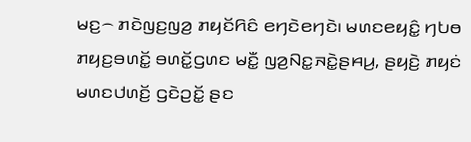ꤗꤢ꤬꤮ ꤊꤢꤧꤜꤢ꤬ꤜꤤ꤬ ꤊꤟꤢꤩꤖꤢꤨ ꤕꤚꤢꤧꤕꤚꤢꤧ꤯ ꤗꤛꤢꤕꤟꤢꤨ꤭ ꤚꤝꤥ ꤊꤟꤢ꤬ꤋꤛꤢꤩ꤭ ꤋꤛꤢꤩ꤭ꤞꤛꤢ ꤗꤢꤪ꤭ ꤜꤤ꤬ꤡꤢ꤭ꤏꤢꤧ꤭ꤔꤌꤣ꤬, ꤔꤟꤢꤧ꤬ ꤊꤟꤢꤦ ꤗꤛꤢꤓꤛꤢꤩ꤬ ꤞꤢꤧꤑꤢꤩ꤭ ꤔꤢ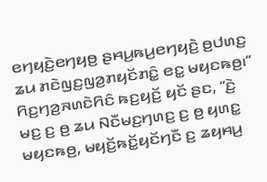ꤕꤚꤟꤢꤧ꤬ꤕꤚꤟꤥ꤬ ꤔꤌꤣ꤬ꤒꤣ꤬ꤕꤚꤟꤢꤧ꤬ ꤥ꤬ꤓꤛꤢ꤬ ꤘꤣ ꤊꤢꤧꤜꤢ꤬ꤜꤤ꤬ꤊꤟꤢꤩꤊꤢꤨ꤭ ꤕꤢ꤭ ꤗꤟꤢꤒꤥ꤬꤯”
ꤖꤢ꤬ꤚꤤ꤬ꤏꤛꤢꤧꤖꤢꤨ ꤒꤢ꤬ꤟꤢꤩ꤬ ꤟꤢꤩ ꤔꤢ, “ꤢꤧ꤬ ꤗꤢ꤬ ꤢ꤬ ꤥ꤬ ꤘꤣ ꤡꤢꤪꤗꤢ꤬ꤚꤛꤢ꤬ ꤢ꤬ ꤥ꤬ ꤟꤛꤢ꤭ ꤗꤟꤢꤒꤥ꤬, ꤗꤟꤢꤩ꤬ꤒꤢꤩ꤭ꤟꤢꤩꤚꤢꤪ ꤢ꤬ ꤘꤟꤌꤣ꤬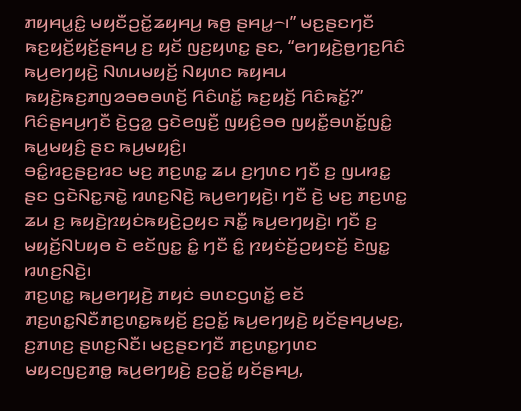ꤊꤟꤌꤣ꤭ꤢꤨ꤭ ꤗꤟꤢꤪꤑꤢꤩ꤭ꤘꤟꤌꤣ꤬ ꤒꤥ꤬ ꤔꤌꤣ꤭꤮꤯” ꤗꤢ꤬ꤔꤢꤚꤢꤪ ꤒꤢ꤬ꤟꤢꤩ꤬ꤟꤢꤩ꤬ꤔꤌꤣ꤬ ꤢ꤬ ꤟꤢꤩ ꤜꤢ꤬ꤟꤛꤢ꤭ ꤔꤢ, “ꤕꤚꤟꤢꤧ꤬ꤥ꤬ꤚꤢ꤬ꤖꤢꤨ ꤒꤣ꤬ꤕꤚꤟꤢꤧ꤬ ꤡꤛꤣꤗꤟꤢꤩ꤬ ꤡꤟꤛꤢ ꤒꤟꤌꤣ ꤒꤟꤢꤧ꤬ꤒꤢ꤬ꤊꤜꤤꤋꤥꤋꤛꤢꤩ꤬ ꤖꤢꤨꤛꤢꤩ꤭ ꤒꤢ꤬ꤟꤢꤩ꤬ ꤖꤢꤨꤒꤢꤩ꤭?” ꤖꤢꤨꤔꤌꤣ꤬ꤚꤢꤪ ꤢꤧ꤬ꤞꤤ꤭ ꤞꤢꤧꤕꤜꤢꤪ꤬ ꤜꤟꤢꤨ꤬ꤋꤥ ꤜꤟꤢꤪ꤭ꤋꤛꤢꤩ꤭ꤜꤢꤨ꤭ ꤒꤣ꤬ꤗꤟꤢꤨ꤬ ꤔꤢ ꤒꤣ꤬ꤗꤟꤢꤨ꤬꤯
ꤋꤢꤨ꤭ꤙꤢ꤬ꤔꤢ꤬ꤙꤢ ꤗꤢ꤬ ꤊꤢ꤬ꤛꤢ꤭ ꤘꤣ ꤢ꤬ꤚꤛꤢ ꤚꤢꤪ ꤢ꤬ ꤜꤣꤙꤢ꤭ ꤔꤢ ꤞꤢꤧꤡꤢ꤭ꤏꤢꤧ꤭ ꤙꤛꤢ꤬ꤡꤢꤧ꤬ ꤒꤣ꤬ꤕꤚꤟꤢꤧ꤬꤯ ꤚꤢꤪ ꤢꤧ꤬ ꤗꤢ꤬ ꤊꤢ꤬ꤛꤢ꤭ ꤘꤣ ꤢ꤬ ꤒꤟꤢꤧ꤬ꤐꤟꤢꤦꤒꤟꤢꤧ꤬ꤑꤟꤢ ꤏꤢꤪ꤭ ꤒꤣ꤬ꤕꤚꤟꤢꤧ꤬꤯ ꤚꤢꤪ ꤢ꤬ ꤗꤟꤢꤩ꤬ꤡꤝꤟꤥ ꤢꤧ ꤕꤢꤩꤜꤢ꤭ ꤢꤨ꤭ ꤚꤢꤪ ꤢꤨ꤭ ꤐꤟꤢꤦꤢꤩ꤬ꤑꤟꤢꤢꤩ꤬ ꤢꤧꤜꤢ꤭ ꤙꤛꤢ꤬ꤡꤢꤧ꤬꤯
ꤊꤢ꤬ꤛꤢ꤭ ꤒꤣ꤬ꤕꤚꤟꤢꤧ꤬ ꤊꤟꤢꤦ ꤋꤛꤢꤞꤛꤢꤩ꤭ ꤕꤢꤩ ꤊꤢ꤬ꤛꤢ꤭ꤡꤢꤪꤊꤢ꤬ꤛꤢ꤭ꤒꤟꤢꤩ꤬ ꤢ꤬ꤑꤢꤩ꤭ ꤒꤣ꤬ꤕꤚꤟꤢꤧ꤬ ꤟꤢꤩꤔꤌꤣ꤬ꤗꤢ꤬, ꤢ꤬ꤊꤛꤢ꤬ ꤔꤛꤢ꤬ꤡꤢꤪ꤯ ꤗꤢ꤬ꤔꤢꤚꤢꤪ ꤊꤢ꤬ꤛꤢ꤭ꤚꤛꤢ ꤗꤟꤢꤜꤢ꤬ꤊꤥ꤭ ꤒꤣ꤬ꤕꤚꤟꤢꤧ꤬ ꤢ꤬ꤑꤢꤩ꤭ ꤟꤢꤩꤔꤌꤣ꤬,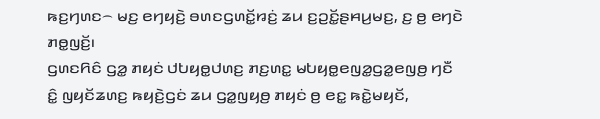ꤒꤢ꤬ꤚꤛꤢ꤮ ꤗꤢ꤬ ꤕꤚꤟꤢꤧ꤬ ꤋꤛꤢꤞꤛꤢꤩ꤭ꤙꤢꤦ꤬ ꤘꤣ ꤢ꤬ꤑꤢꤩ꤭ꤔꤌꤣ꤬ꤗꤢ꤬, ꤢ꤬ ꤥ꤬ ꤕꤚꤢꤧ ꤊꤥ꤭ꤜꤢꤩ꤬꤯
ꤞꤛꤢꤖꤢꤨ ꤞꤤ꤭ ꤊꤟꤢꤦ ꤓꤝꤟꤥ꤭ꤓꤛꤢ꤬ ꤊꤢ꤬ꤛꤢ꤭ ꤗꤝꤟꤥ꤭ꤕꤜꤤ꤭ꤞꤤ꤭ꤕꤜꤥ꤬ ꤚꤢꤪ ꤢꤨ꤭ ꤜꤟꤢꤩꤘꤛꤢ꤬ ꤒꤟꤢꤧ꤬ꤞꤢꤦ ꤘꤣ ꤞꤤ꤭ꤜꤟꤥ꤬ ꤊꤟꤢꤦ ꤥ꤬ ꤕꤢ꤭ ꤒꤢꤧ꤭ꤗꤟꤢꤩ,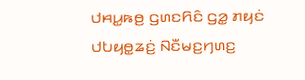ꤓꤌꤣ꤭ꤒꤥ꤬ ꤞꤛꤢꤖꤢꤨ ꤞꤤ꤭ ꤊꤟꤢꤦ ꤓꤝꤟꤥ꤭ꤘꤢꤦ꤬ ꤡꤢꤪꤗꤢ꤬ꤚꤛꤢ꤬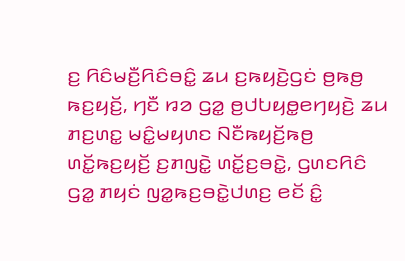ꤢ꤬ ꤖꤢꤨꤗꤢꤪ꤬ꤖꤢꤨꤋꤢꤨ꤭ ꤘꤣ ꤢ꤬ꤒꤟꤢꤧ꤬ꤞꤢꤦ ꤥ꤬ꤒꤥ꤬ ꤒꤢ꤬ꤟꤢꤩ꤬, ꤚꤢꤪ ꤙꤤ ꤞꤤ꤭ ꤥ꤬ꤓꤝꤟꤥ꤭ꤕꤚꤟꤢꤧ꤬ ꤘꤣ ꤊꤢ꤬ꤛꤢ꤭ ꤗꤢꤨ꤭ꤗꤟꤛꤢ ꤡꤢꤪꤒꤟꤢꤩ꤬ꤒꤥ꤬ ꤛꤢꤩ꤭ꤒꤢ꤬ꤟꤢꤩ꤬ ꤢ꤬ꤊꤜꤢꤧ꤭ ꤛꤢꤩ꤭ꤢ꤬ꤋꤢꤧ꤭, ꤞꤛꤢꤖꤢꤨ ꤞꤤ꤭ ꤊꤟꤢꤦ ꤜꤤ꤭ꤒꤢ꤬ꤋꤢꤧ꤭ꤓꤛꤢ꤬ ꤕꤢꤩ ꤢꤨ꤭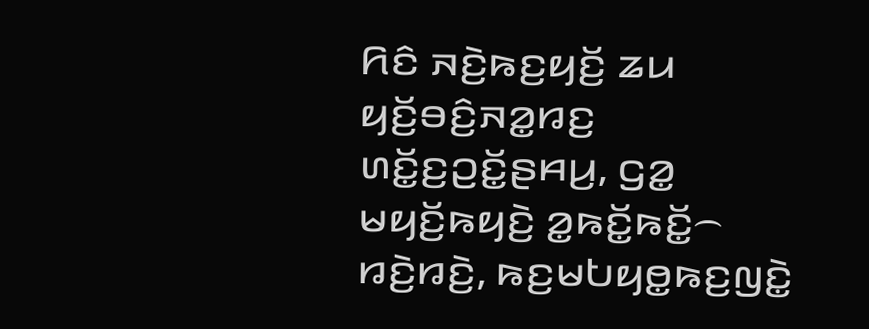ꤖꤢꤨ ꤏꤢꤧ꤬ꤒꤢ꤬ꤟꤢꤩ꤬ ꤘꤣ ꤟꤢꤩ꤬ꤋꤢꤨ꤬ꤏꤤ꤭ꤙꤢ꤬ ꤛꤢꤩ꤭ꤢ꤬ꤑꤢꤩ꤭ꤔꤌꤣ꤬, ꤞꤤ꤭ ꤗꤟꤢꤩ꤬ꤒꤟꤢꤧ꤬ ꤤ꤭ꤒꤢꤩ꤭ꤒꤢꤩ꤭꤮ ꤙꤢꤧ꤬ꤙꤢꤧ꤬, ꤒꤢ꤬ꤗꤝꤟꤥ꤭ꤒꤢ꤬ꤜꤢꤧ꤭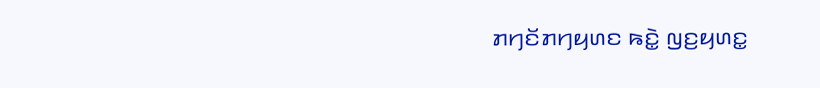ꤊꤚꤢꤩꤊꤚꤟꤛꤢ ꤒꤢꤧ꤭ ꤜꤢ꤬ꤟꤛꤢ꤭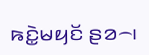ꤒꤢꤧ꤭ꤗꤟꤢꤩ ꤔꤤ꤮꤯